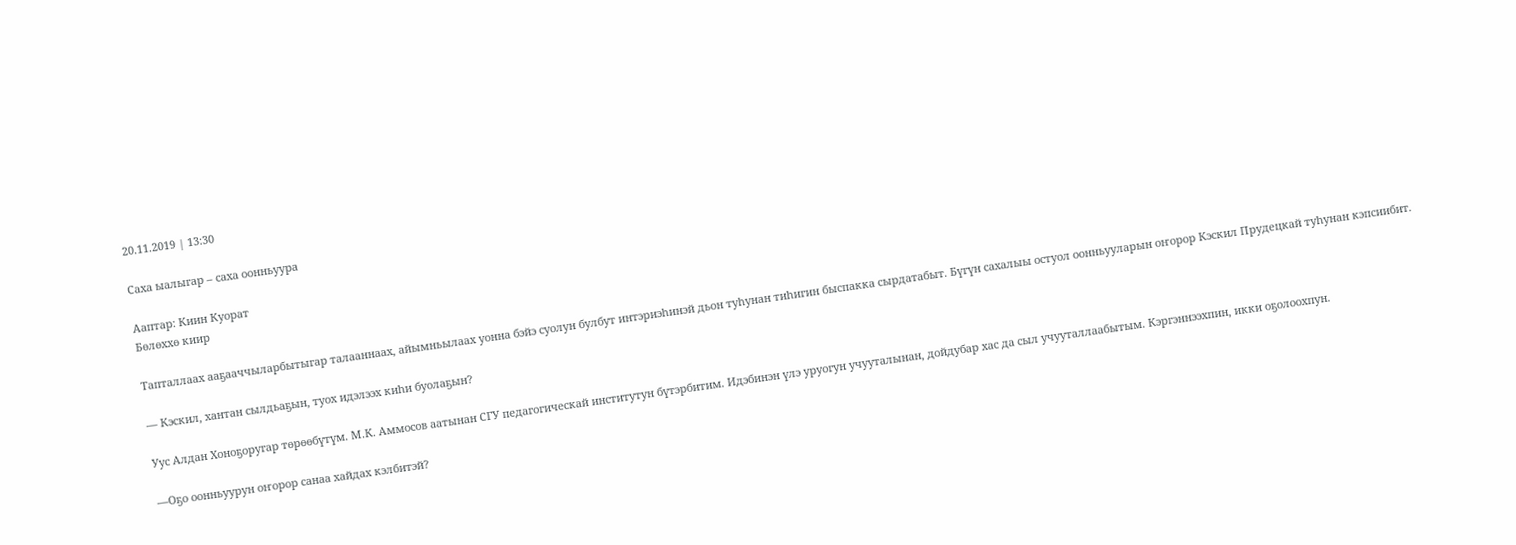20.11.2019 | 13:30

Саха ыалыгар – саха оонньуура

Ааптар: Киин Куорат
Бөлөххө киир

Тапталлаах ааҕааччыларбытыгар талааннаах, айымньылаах уонна бэйэ суолун булбут интэриэһинэй дьон туһунан тиһигин быспакка сырдатабыт. Бүгүн сахалыы остуол оонньууларын оҥорор Кэскил Прудецкай туһунан кэпсиибит.

— Кэскил, хантан сылдьаҕын, туох идэлээх киһи буолаҕын?

Уус Алдан Хоноҕоругар төрөөбүтүм. М.К. Аммосов аатынан СГУ педагогическай институтун бүтэрбитим. Идэбинэн үлэ уруогун учууталынан, дойдубар хас да сыл учууталлаабытым. Кэргэннээхпин, икки оҕолоохпун.

—Оҕо оонньуурун оҥорор санаа хайдах кэлбитэй?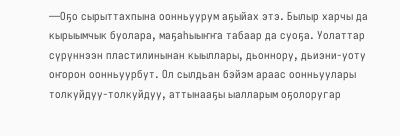—Оҕо сырыттахпына оонньуурум аҕыйах этэ. Былыр харчы да кырыымчык буолара, маҕаһыыҥҥа табаар да суоҕа. Уолаттар сүрүннээн пластилинынан кыыллары, дьоннору, дьиэни-уоту оҥорон оонньуурбут. Ол сылдьан бэйэм араас оонньуулары толкуйдуу-толкуйдуу, аттынааҕы ыалларым оҕолоругар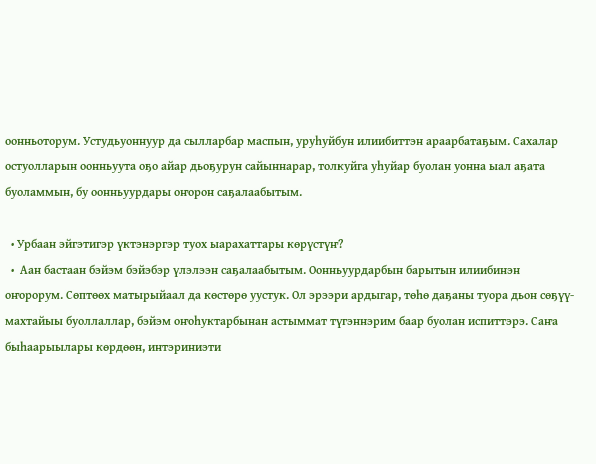оонньоторум. Устудьуоннуур да сылларбар маспын, уруһуйбун илиибиттэн араарбатаҕым. Сахалар остуолларын оонньуута оҕо айар дьоҕурун сайыннарар, толкуйга уһуйар буолан уонна ыал аҕата буоламмын, бу оонньуурдары оҥорон саҕалаабытым.

  • Урбаан эйгэтигэр үктэнэргэр туох ыарахаттары көрүстүҥ?
  •  Аан бастаан бэйэм бэйэбэр үлэлээн саҕалаабытым. Оонньуурдарбын барытын илиибинэн оҥорорум. Сөптөөх матырыйаал да көстөрө уустук. Ол эрээри ардыгар, төһө даҕаны туора дьон сөҕүү-махтайыы буоллаллар, бэйэм оҥоһуктарбынан астыммат түгэннэрим баар буолан испиттэрэ. Саҥа быһаарыылары көрдөөн, интэриниэти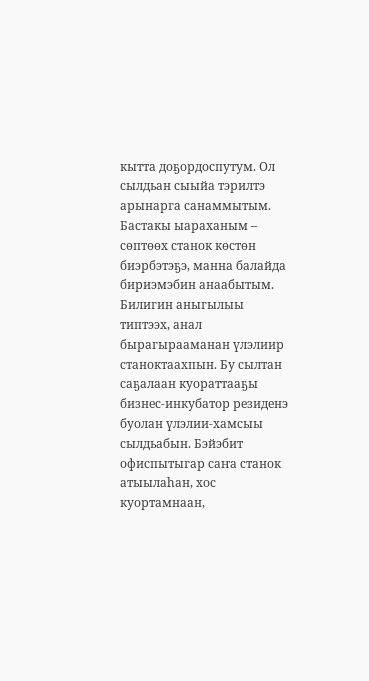кытта доҕордоспутум. Ол сылдьан сыыйа тэрилтэ арынарга санаммытым. Бастакы ыараханым – сөптөөх станок көстөн биэрбэтэҕэ, манна балайда бириэмэбин анаабытым. Билигин аныгылыы типтээх, анал бырагырааманан үлэлиир станоктаахпын. Бу сылтан саҕалаан куораттааҕы бизнес-инкубатор резиденэ буолан үлэлии-хамсыы сылдьабын. Бэйэбит офиспытыгар саҥа станок атыылаһан, хос куортамнаан,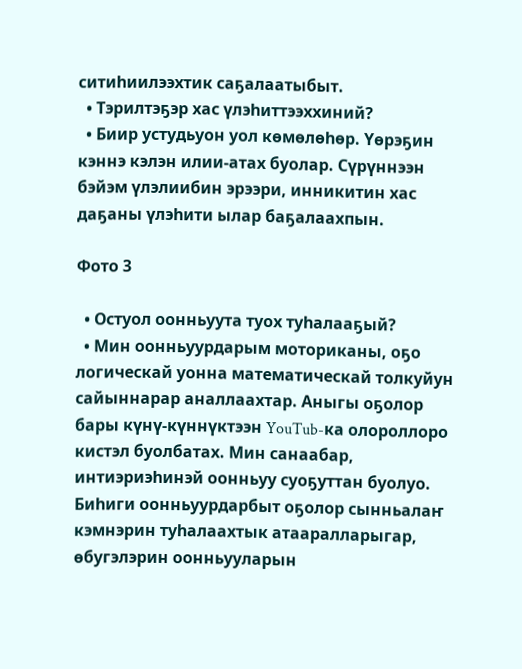ситиһиилээхтик саҕалаатыбыт.
  • Тэрилтэҕэр хас үлэһиттээххиний?
  • Биир устудьуон уол көмөлөһөр. Үөрэҕин кэннэ кэлэн илии-атах буолар. Сүрүннээн бэйэм үлэлиибин эрээри, инникитин хас даҕаны үлэһити ылар баҕалаахпын.

Фото 3

  • Остуол оонньуута туох туһалааҕый?
  • Мин оонньуурдарым моториканы, оҕо логическай уонна математическай толкуйун сайыннарар аналлаахтар. Аныгы оҕолор бары күнү-күннүктээн YouTub-ка олороллоро кистэл буолбатах. Мин санаабар, интиэриэһинэй оонньуу суоҕуттан буолуо. Биһиги оонньуурдарбыт оҕолор сынньалаҥ кэмнэрин туһалаахтык атааралларыгар, өбугэлэрин оонньууларын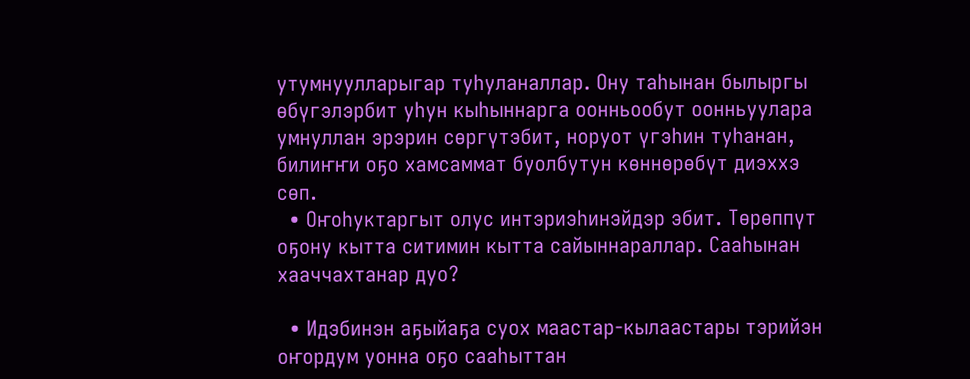утумнуулларыгар туһуланаллар. Ону таһынан былыргы өбүгэлэрбит уһун кыһыннарга оонньообут оонньуулара умнуллан эрэрин сөргүтэбит, норуот үгэһин туһанан, билиҥҥи оҕо хамсаммат буолбутун көннөрөбүт диэххэ сөп.
  • Оҥоһуктаргыт олус интэриэһинэйдэр эбит. Төрөппүт оҕону кытта ситимин кытта сайыннараллар. Сааһынан хааччахтанар дуо?

  • Идэбинэн аҕыйаҕа суох маастар-кылаастары тэрийэн оҥордум уонна оҕо сааһыттан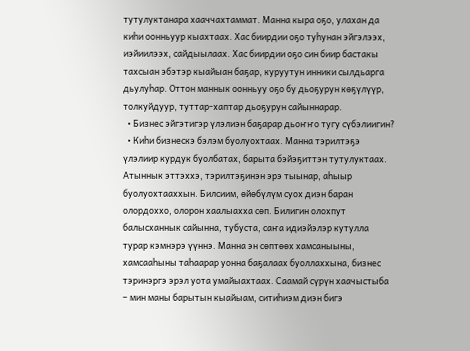тутулуктанара хааччахтаммат. Манна кыра оҕо, улахан да киһи оонньуур кыахтаах. Хас биирдии оҕо туһунан эйгэлээх, иэйиилээх, сайдыылаах. Хас биирдии оҕо син биир бастакы тахсыан эбэтэр кыайыан баҕар, куруутун инники сылдьарга дьулуһар. Оттон маннык оонньуу оҕо бу дьоҕурун көҕүлүүр, толкуйдуур, туттар-хаптар дьоҕурун сайыннарар.
  • Бизнес эйгэтигэр үлэлиэн баҕарар дьоҥҥо тугу сүбэлиигин?
  • Киһи бизнескэ бэлэм буолуохтаах. Манна тэрилтэҕэ үлэлиир курдук буолбатах, барыта бэйэҕиттэн тутулуктаах. Атыннык эттэххэ, тэрилтэҕинэн эрэ тыынар, аһыыр буолуохтааххын. Билсиим, өйөбүлүм суох диэн баран олордоххо, олорон хаалыахха сөп. Билигин олохпут балысханнык сайынна, тубуста, саҥа идиэйэлэр кутулла турар кэмнэрэ үүннэ. Манна эн сөптөөх хамсаныыны, хамсааһыны таһаарар уонна баҕалаах буоллаххына, бизнес тэринэргэ эрэл уота умайыахтаах. Саамай сүрүн хаачыстыба – мин маны барытын кыайыам, ситиһиэм диэн бигэ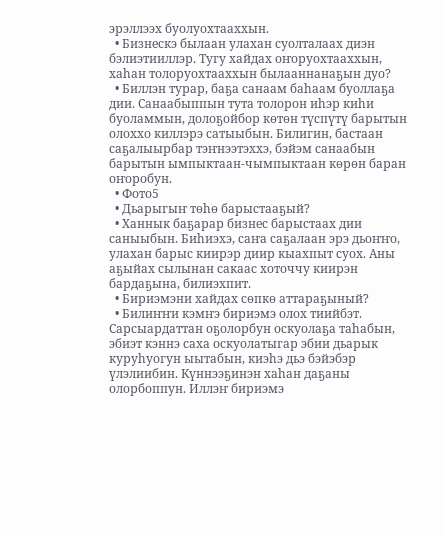эрэллээх буолуохтааххын.
  • Бизнескэ былаан улахан суолталаах диэн бэлиэтииллэр. Тугу хайдах оҥоруохтааххын, хаһан толоруохтааххын былааннанаҕын дуо?
  • Биллэн турар, баҕа санаам баһаам буоллаҕа дии. Санаабыппын тута толорон иһэр киһи буоламмын, долоҕойбор көтөн түспүтү барытын олоххо киллэрэ сатыыбын. Билигин, бастаан саҕалыырбар тэҥнээтэххэ, бэйэм санаабын барытын ымпыктаан-чымпыктаан көрөн баран оҥоробун.
  • Фото5
  • Дьарыгыҥ төһө барыстааҕый?
  • Ханнык баҕарар бизнес барыстаах дии саныыбын. Биһиэхэ, саҥа саҕалаан эрэ дьоҥҥо, улахан барыс киирэр диир кыахпыт суох. Аны аҕыйах сылынан сакаас хоточчу киирэн бардаҕына, билиэхпит.
  • Бириэмэни хайдах сөпкө аттараҕыный?
  • Билиҥҥи кэмҥэ бириэмэ олох тиийбэт. Сарсыардаттан оҕолорбун оскуолаҕа таһабын, эбиэт кэннэ саха оскуолатыгар эбии дьарык куруһуогун ыытабын, киэһэ дьэ бэйэбэр үлэлиибин. Күннээҕинэн хаһан даҕаны олорбоппун. Иллэҥ бириэмэ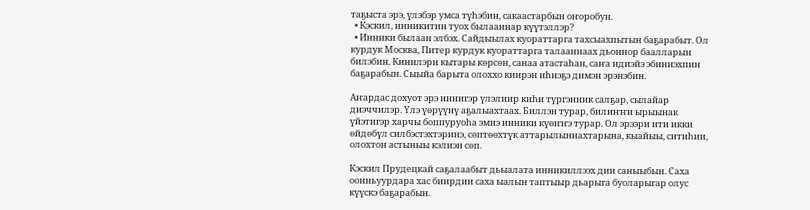таҕыста эрэ, үлэбэр умса түһэбин, сакаастарбын оҥоробун.
  • Кэскил, инникитин туох былааннар күүтэллэр?
  • Инники былаан элбэх. Сайдыылах куораттарга тахсыахпытын баҕарабыт. Ол курдук Москва, Питер курдук куораттарга талааннаах дьоннор баалларын билэбин. Кинилэри кытары көрсөн, санаа атастаһан, саҥа идиэйэ эбиниэхпин баҕарабын. Сыыйа барыта олоххо киирэн иһиэҕэ димэн эрэнэбин.

Аҥардас дохуот эрэ иннигэр үлэлиир киһи түргэнник салҕар, сылайар диэччилэр. Үлэ үөрүүнү аҕалыахтаах. Биллэн турар, билиҥҥи ырыынак үйэтигэр харчы боппуруоһа эмиэ инники күөҥҥэ турар. Ол эрээри ити икки өйдөбүл силбэстэхтэринэ, сөптөөхтүк аттарылыннахтарына, кыайыы, ситиһии, олохтон астыныы кэлиэн сөп.

Кэскил Прудецкай саҕалаабыт дьыалата инникиллээх дии саныыбын. Саха оонньуурдара хас биирдии саха ыалын таптыыр дьарыга буоларыгар олус күүскэ баҕарабын.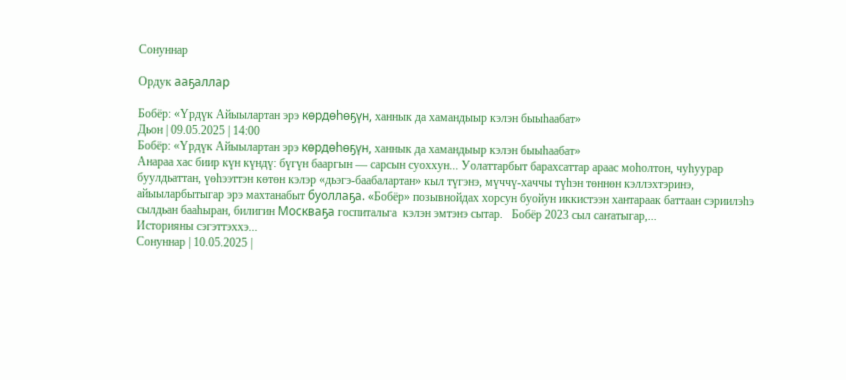Сонуннар

Ордук ааҕаллар

Бобёр: «Үрдүк Айыылартан эрэ көрдөһөҕүн, ханнык да хамандыыр кэлэн быыһаабат»
Дьон | 09.05.2025 | 14:00
Бобёр: «Үрдүк Айыылартан эрэ көрдөһөҕүн, ханнык да хамандыыр кэлэн быыһаабат»
Анараа хас биир күн күндү: бүгүн бааргын — сарсын суоххун... Уолаттарбыт барахсаттар араас моһолтон, чуһуурар буулдьаттан, үөһээттэн көтөн кэлэр «дьэгэ-баабалартан» кыл түгэнэ, мүччү-хаччы түһэн төннөн кэллэхтэринэ, айыыларбытыгар эрэ махтанабыт буоллаҕа. «Бобёр» позывнойдах хорсун буойун иккистээн хантараак баттаан сэриилэһэ сылдьан бааһыран, билигин Москваҕа госпитальга  кэлэн эмтэнэ сытар.   Бобёр 2023 сыл саҥатыгар,...
Историяны сэгэттэххэ...
Сонуннар | 10.05.2025 |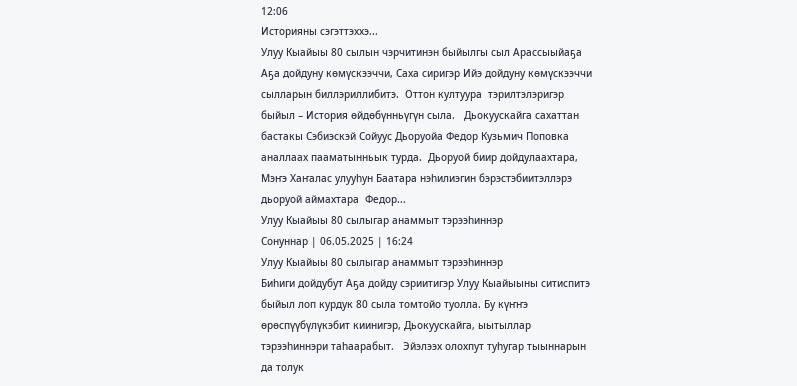12:06
Историяны сэгэттэххэ...
Улуу Кыайыы 80 сылын чэрчитинэн быйылгы сыл Арассыыйаҕа Аҕа дойдуну көмүскээччи, Саха сиригэр Ийэ дойдуну көмүскээччи сылларын биллэриллибитэ.  Оттон култуура  тэрилтэлэригэр быйыл – История өйдөбүнньүгүн сыла.   Дьокуускайга сахаттан бастакы Сэбиэскэй Сойуус Дьоруойа Федор Кузьмич Поповка аналлаах пааматынньык турда.  Дьоруой биир дойдулаахтара, Мэҥэ Хаҥалас улууһун Баатара нэһилиэгин бэрэстэбиитэллэрэ дьоруой аймахтара  Федор...
Улуу Кыайыы 80 сылыгар анаммыт тэрээһиннэр
Сонуннар | 06.05.2025 | 16:24
Улуу Кыайыы 80 сылыгар анаммыт тэрээһиннэр
Биһиги дойдубут Аҕа дойду сэриитигэр Улуу Кыайыыны ситиспитэ быйыл лоп курдук 80 сыла томтойо туолла. Бу күҥҥэ  өрөспүүбүлүкэбит киинигэр, Дьокуускайга, ыытыллар тэрээһиннэри таһаарабыт.   Эйэлээх олохпут туһугар тыыннарын да толук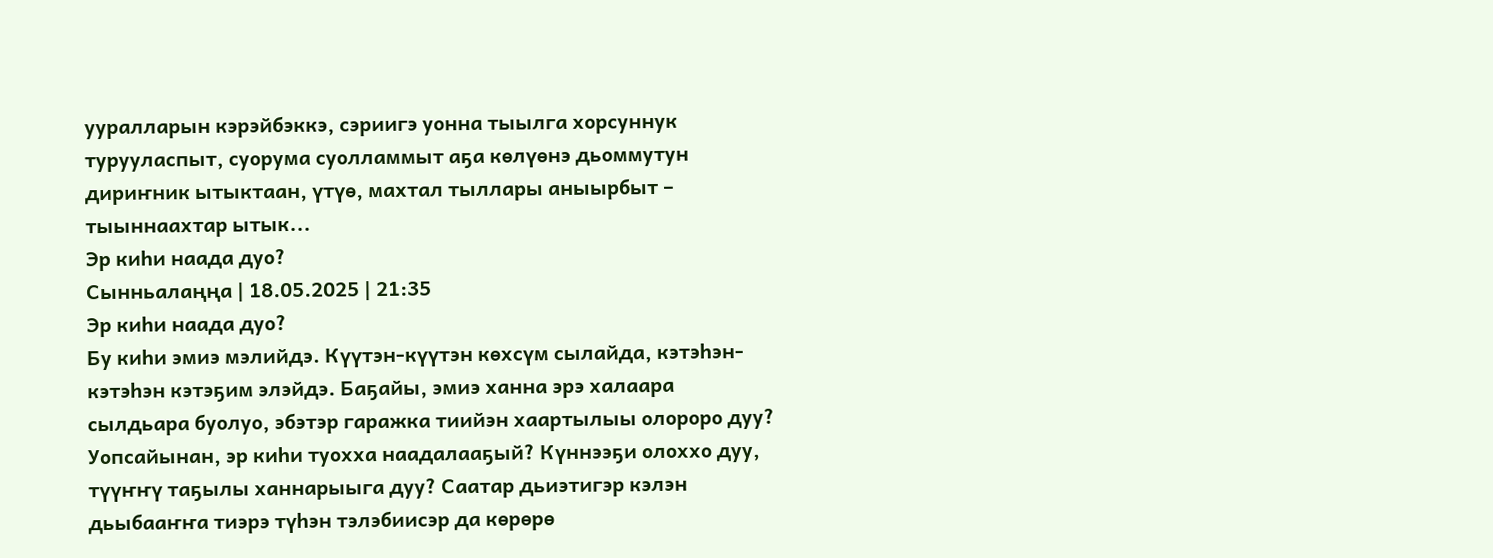ууралларын кэрэйбэккэ, сэриигэ уонна тыылга хорсуннук турууласпыт, суорума суолламмыт аҕа көлүөнэ дьоммутун дириҥник ытыктаан, үтүө, махтал тыллары аныырбыт – тыыннаахтар ытык...
Эр киһи наада дуо?
Сынньалаңңа | 18.05.2025 | 21:35
Эр киһи наада дуо?
Бу киһи эмиэ мэлийдэ. Күүтэн-күүтэн көхсүм сылайда, кэтэһэн-кэтэһэн кэтэҕим элэйдэ. Баҕайы, эмиэ ханна эрэ халаара сылдьара буолуо, эбэтэр гаражка тиийэн хаартылыы олороро дуу? Уопсайынан, эр киһи туохха наадалааҕый? Күннээҕи олоххо дуу, түүҥҥү таҕылы ханнарыыга дуу? Саатар дьиэтигэр кэлэн дьыбааҥҥа тиэрэ түһэн тэлэбиисэр да көрөрө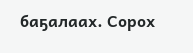баҕалаах. Сорох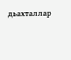дьахталлар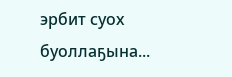эрбит суох буоллаҕына...